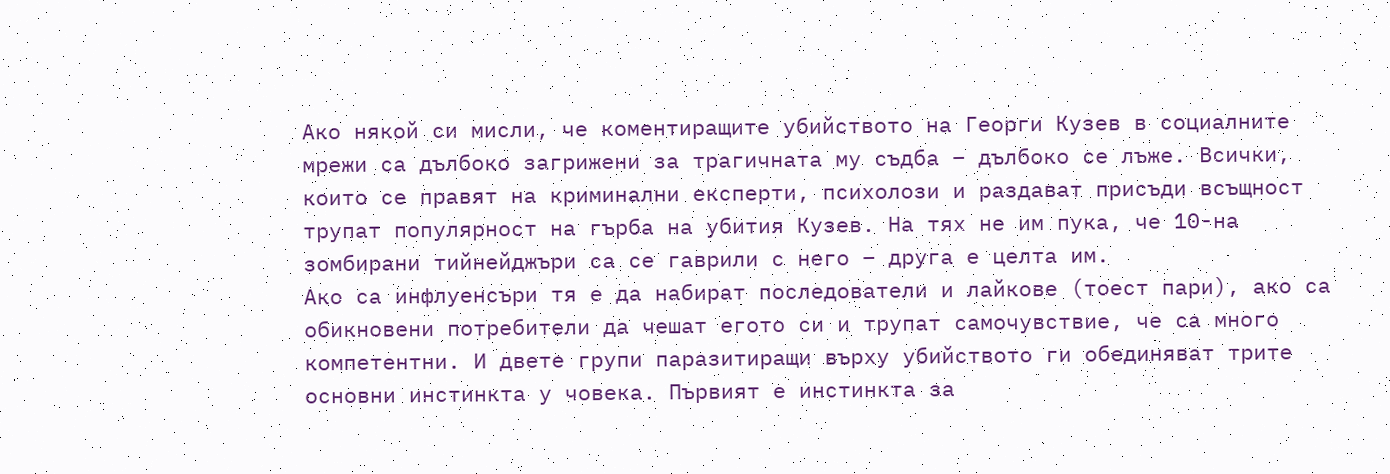Ако някой си мисли, че коментиращите убийството на Георги Кузев в социалните мрежи са дълбоко загрижени за трагичната му съдба – дълбоко се лъже. Всички, които се правят на криминални експерти, психолози и раздават присъди всъщност трупат популярност на гърба на убития Кузев. На тях не им пука, че 10-на зомбирани тийнейджъри са се гаврили с него – друга е целта им.
Ако са инфлуенсъри тя е да набират последователи и лайкове (тоест пари), ако са обикновени потребители да чешат егото си и трупат самочувствие, че са много компетентни. И двете групи паразитиращи върху убийството ги обединяват трите основни инстинкта у човека. Първият е инстинкта за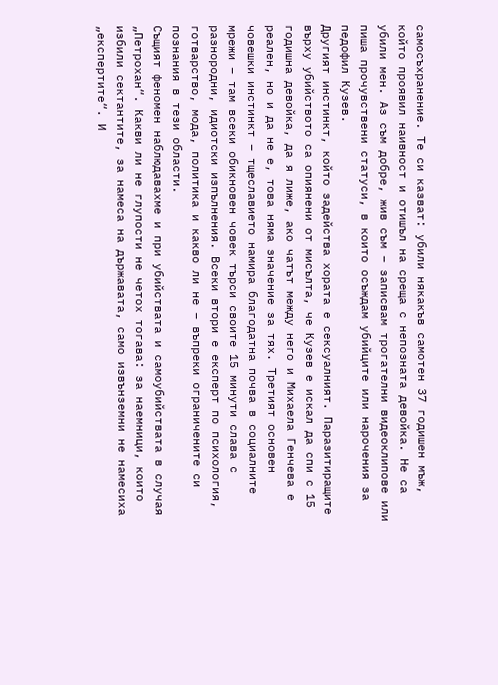самосъхранение. Те си казват: убили някакъв самотен 37 годишен мъж, който проявил наивност и отишъл на среща с непозната девойка. Не са убили мен. Аз съм добре, жив съм – записвам трогателни видеоклипове или пиша прочувствени статуси, в които осъждам убийците или нарочения за педофил Кузев.
Другият инстинкт, който задейства хората е сексуалният. Паразитиращите върху убийството са опиянени от мисълта, че Кузев е искал да спи с 15 годишна девойка, да я лиже, ако чатът между него и Михаела Генчева е реален, но и да не е, това няма значение за тях. Третият основен човешки инстинкт – тщеславието намира благодатна почва в социалните мрежи – там всеки обикновен човек търси своите 15 минути слава с разнородни, идиотски изпълнения. Всеки втори е експерт по психология, готварство, мода, политика и какво ли не – въпреки ограничените си познания в тези области.
Същият феномен наблюдавахме и при убийствата и самоубийствата в случая „Петрохан“. Какви ли не глупости не четох тогава: за наемници, които избили сектантите, за намеса на държавата, само извънземни не намесиха „експертите“. И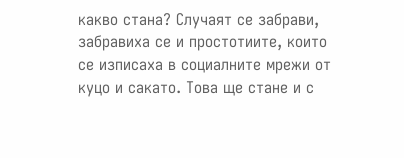какво стана? Случаят се забрави, забравиха се и простотиите, които се изписаха в социалните мрежи от куцо и сакато. Това ще стане и с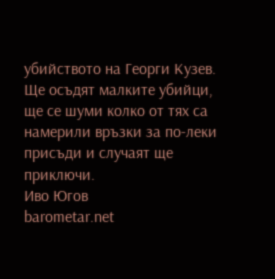убийството на Георги Кузев. Ще осъдят малките убийци, ще се шуми колко от тях са намерили връзки за по-леки присъди и случаят ще приключи.
Иво Югов
barometar.net